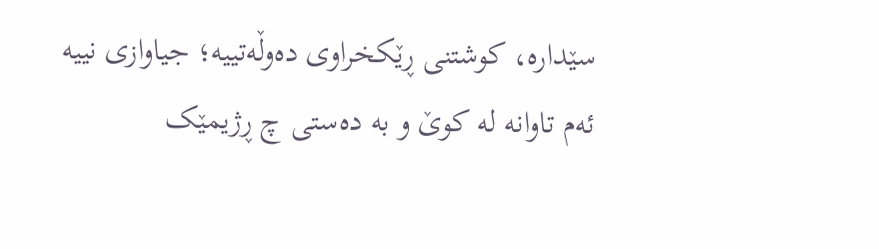سێدارە، کوشتنی ڕێکخراوی دەوڵەتییە؛ جیاوازی نییە ئەم تاوانە لە کوێ و بە دەستی چ ڕژیمێک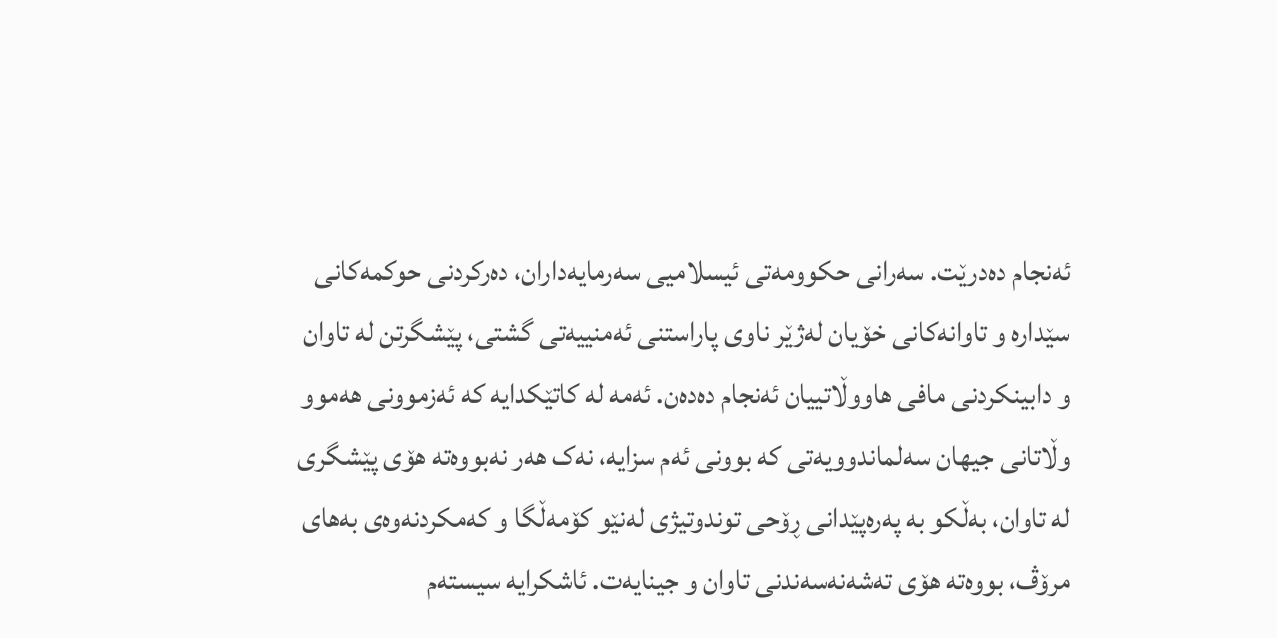ئەنجام دەدرێت. سەرانی حکوومەتی ئیسلامیی سەرمایەداران، دەرکردنی حوکمەکانی سێدارە و تاوانەکانی خۆیان لەژێر ناوی پاراستنی ئەمنییەتی گشتی، پێشگرتن لە تاوان و دابینکردنی مافی هاووڵاتییان ئەنجام دەدەن. ئەمە لە کاتێکدایە کە ئەزموونی هەموو وڵاتانی جیهان سەلماندوویەتی کە بوونی ئەم سزایە، نەک هەر نەبووەتە هۆی پێشگری لە تاوان، بەڵکو بە پەرەپێدانی ڕۆحی توندوتیژی لەنێو کۆمەڵگا و کەمکردنەوەی بەهای مرۆڤ، بووەتە هۆی تەشەنەسەندنی تاوان و جینایەت. ئاشکرایە سیستەم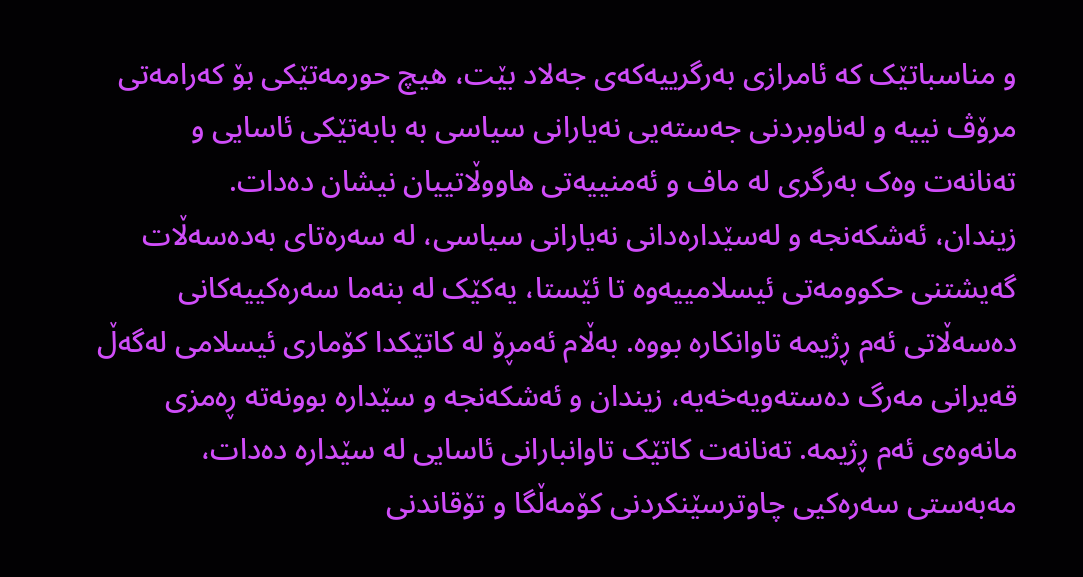و مناسباتێک کە ئامرازی بەرگرییەکەی جەلاد بێت، هیچ حورمەتێکی بۆ کەرامەتی مرۆڤ نییە و لەناوبردنی جەستەیی نەیارانی سیاسی بە بابەتێکی ئاسایی و تەنانەت وەک بەرگری لە ماف و ئەمنییەتی هاووڵاتییان نیشان دەدات.
زیندان، ئەشکەنجە و لەسێدارەدانی نەیارانی سیاسی، لە سەرەتای بەدەسەڵات گەیشتنی حکوومەتی ئیسلامییەوە تا ئێستا، یەکێک لە بنەما سەرەکییەکانی دەسەڵاتی ئەم ڕژیمە تاوانکارە بووە. بەڵام ئەمڕۆ لە کاتێکدا کۆماری ئیسلامی لەگەڵ قەیرانی مەرگ دەستەویەخەیە، زیندان و ئەشکەنجە و سێدارە بوونەتە ڕەمزی مانەوەی ئەم ڕژیمە. تەنانەت کاتێک تاوانبارانی ئاسایی لە سێدارە دەدات، مەبەستی سەرەکیی چاوترسێنکردنی کۆمەڵگا و تۆقاندنی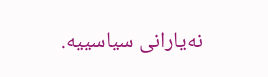نەیارانی سیاسییە.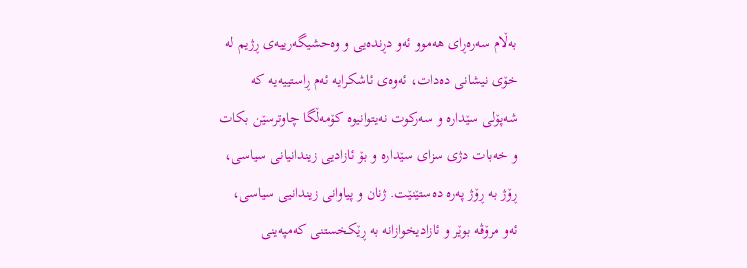بەڵام سەرەڕای هەموو ئەو دڕندەیی و وەحشیگەرییەی ڕژیم لە خۆی نیشانی دەدات، ئەوەی ئاشکرایە ئەم ڕاستییەیە کە شەپۆلی سێدارە و سەرکوت نەیتوانیوە کۆمەڵگا چاوترسێن بکات و خەبات دژی سزای سێدارە و بۆ ئازادیی زیندانیانی سیاسی، ڕۆژ بە ڕۆژ پەرە دەستێنێت. ژنان و پیاوانی زیندانیی سیاسی، ئەو مرۆڤە بوێر و ئازادیخوازانە بە ڕێکخستنی کەمپەینی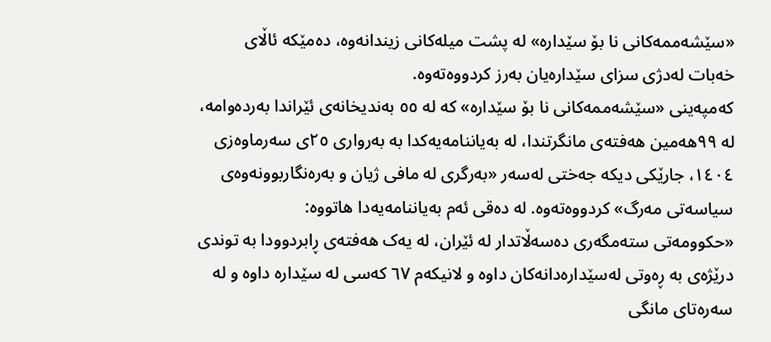«سێشەممەکانی نا بۆ سێدارە» لە پشت میلەکانی زیندانەوە، دەمێکە ئاڵای خەبات لەدژی سزای سێدارەیان بەرز کردووەتەوە.
کەمپەینی «سێشەممەکانی نا بۆ سێدارە» کە لە ٥٥ بەندیخانەی ئێراندا بەردەوامە، لە ٩٩هەمین هەفتەی مانگرتندا، لە بەیاننامەیەکدا بە بەرواری ٢٥ی سەرماوەزی ١٤٠٤، جارێکی دیکە جەختی لەسەر «بەرگری لە مافی ژیان و بەرەنگاربوونەوەی سیاسەتی مەرگ» کردووەتەوە. لە دەقی ئەم بەیاننامەیەدا هاتووە:
«حکوومەتی ستەمگەری دەسەڵاتدار لە ئێران، لە یەک هەفتەی ڕابردوودا بە توندی درێژەی بە ڕەوتی لەسێدارەدانەکان داوە و لانیکەم ٦٧ کەسی لە سێدارە داوە و لە سەرەتای مانگی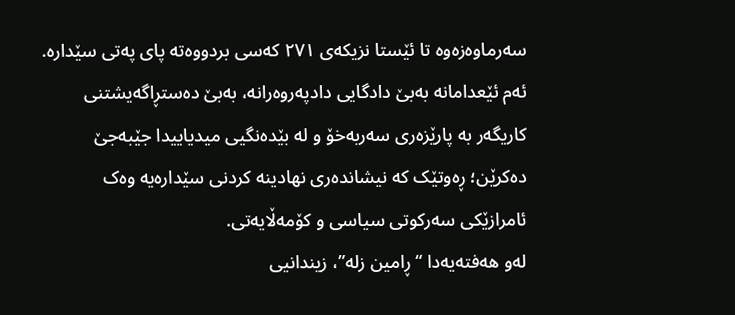سەرماوەزەوە تا ئێستا نزیکەی ٢٧١ کەسی بردووەتە پای پەتی سێدارە. ئەم ئێعدامانە بەبێ دادگایی دادپەروەرانە، بەبێ دەستڕاگەیشتنی کاریگەر بە پارێزەری سەربەخۆ و لە بێدەنگیی میدیاییدا جێبەجێ دەکرێن؛ ڕەوتێک کە نیشاندەری نهادینە کردنی سێدارەیە وەک ئامرازێکی سەرکوتی سیاسی و کۆمەڵایەتی.
لەو هەفتەیەدا “ڕامین زلە”، زیندانیی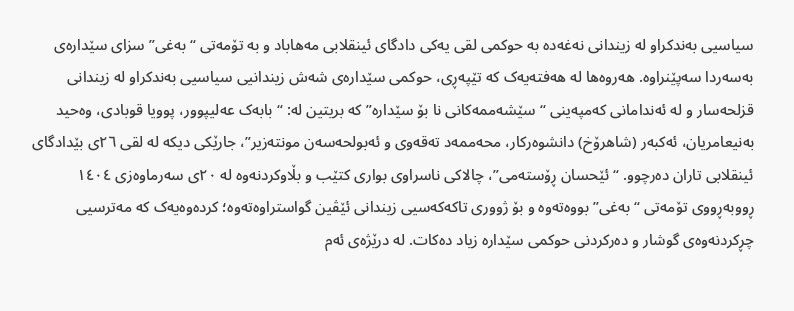سیاسیی بەندکراو لە زیندانی نەغەدە بە حوکمی لقی یەکی دادگای ئینقلابی مەهاباد و بە تۆمەتی “بەغی” سزای سێدارەی بەسەردا سەپێنراوە. هەروەها لە هەفتەیەک کە تێپەڕی، حوکمی سێدارەی شەش زیندانیی سیاسیی بەندکراو لە زیندانی قزلحەسار و لە ئەندامانی کەمپەینی “سێشەممەکانی نا بۆ سێدارە” کە بریتین لە: “بابەک عەلیپوور، پوویا قوبادی، وەحید بەنیعامریان، ئەکبەر (شاهرۆخ) دانشوەرکار، محەممەد تەقەوی و ئەبولحەسەن مونتەزیر”، جارێکی دیکە لە لقی ٢٦ی بێدادگای ئینقلابی تاران دەرچوو. “ئێحسان ڕۆستەمی”، چالاکی ناسراوی بواری کتێب و بڵاوکردنەوە لە ٢٠ی سەرماوەزی ١٤٠٤ ڕووبەڕووی تۆمەتی “بەغی” بووەتەوە و بۆ ژووری تاکەکەسیی زیندانی ئێڤین گواستراوەتەوە؛ کردەوەیەک کە مەترسیی چڕکردنەوەی گوشار و دەرکردنی حوکمی سێدارە زیاد دەکات. لە درێژەی ئەم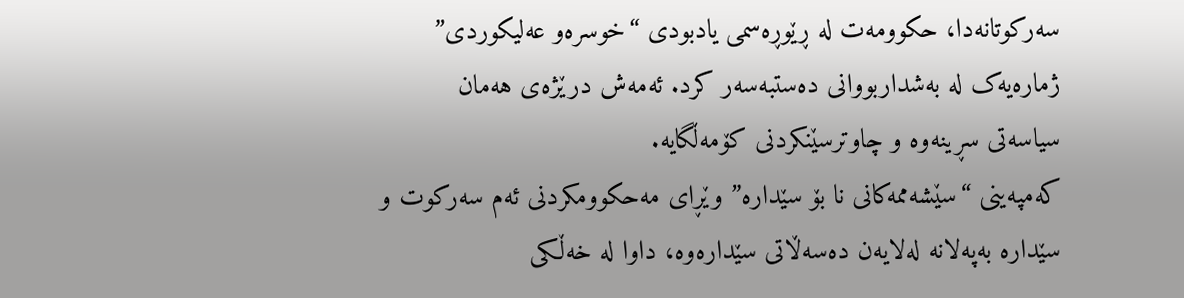سەرکوتانەدا، حکوومەت لە ڕێوڕەسمی یادبودی “خوسرەو عەلیکوردی” ژمارەیەک لە بەشداربووانی دەستبەسەر کرد. ئەمەش درێژەی هەمان سیاسەتی سڕینەوە و چاوترسێنکردنی کۆمەڵگایە.
کەمپەینی “سێشەممەکانی نا بۆ سێدارە” وێڕای مەحکوومکردنی ئەم سەرکوت و سێدارە بەپەلانە لەلایەن دەسەڵاتی سێدارەوە، داوا لە خەڵکی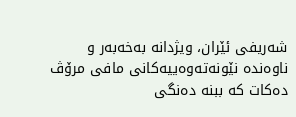شەریفی ئێران، ویژدانە بەخەبەر و ناوەندە نێونەتەوەییەکانی مافی مرۆڤ دەکات کە ببنە دەنگی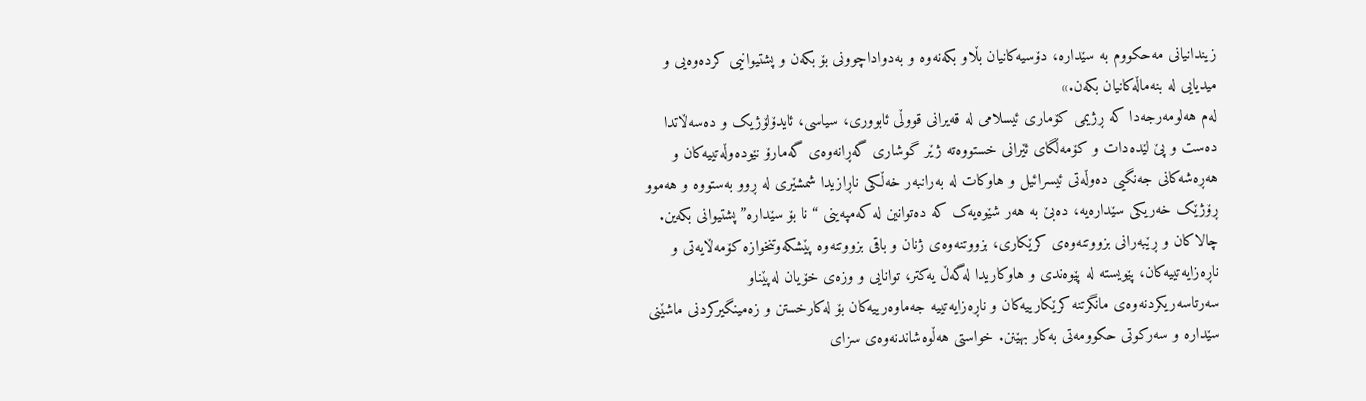زیندانیانی مەحکووم بە سێدارە، دۆسیەکانیان بڵاو بکەنەوە و بەدواداچوونی بۆ بکەن و پشتیوانیی کردەوەیی و میدیایی لە بنەماڵەکانیان بکەن.»
لەم هەلومەرجەدا کە ڕژیمی کۆماری ئیسلامی لە قەیرانی قووڵی ئابووری، سیاسی، ئایدۆلۆژیک و دەسەڵاتدا دەست و پێ لێدەدات و کۆمەڵگای ئێرانی خستووەتە ژێر گوشاری گەڕانەوەی گەمارۆ نێودەوڵەتییەکان و هەڕەشەکانی جەنگیی دەوڵەتی ئیسرائیل و هاوکات لە بەرانبەر خەڵکی ناڕازیدا شمشێری لە ڕوو بەستووە و هەموو ڕۆژێک خەریکی سێدارەیە، دەبێ بە هەر شێوەیەک کە دەتوانین لە کەمپەینی “نا بۆ سێدارە” پشتیوانی بکەین. چالاکان و ڕێبەرانی بزووتنەوەی کرێکاری، بزووتنەوەی ژنان و باقی بزووتنەوە پێشکەوتنخوازە کۆمەڵایەتی و ناڕەزایەتییەکان، پێویستە لە پێوەندی و هاوکاریدا لەگەڵ یەکتر، توانایی و وزەی خۆیان لەپێناو سەرتاسەریکردنەوەی مانگرتنە کرێکارییەکان و ناڕەزایەتییە جەماوەرییەکان بۆ لەکارخستن و زەمینگیرکردنی ماشێنی سێدارە و سەرکوتی حکوومەتی بەکار بهێنن. خواستی هەڵوەشاندنەوەی سزای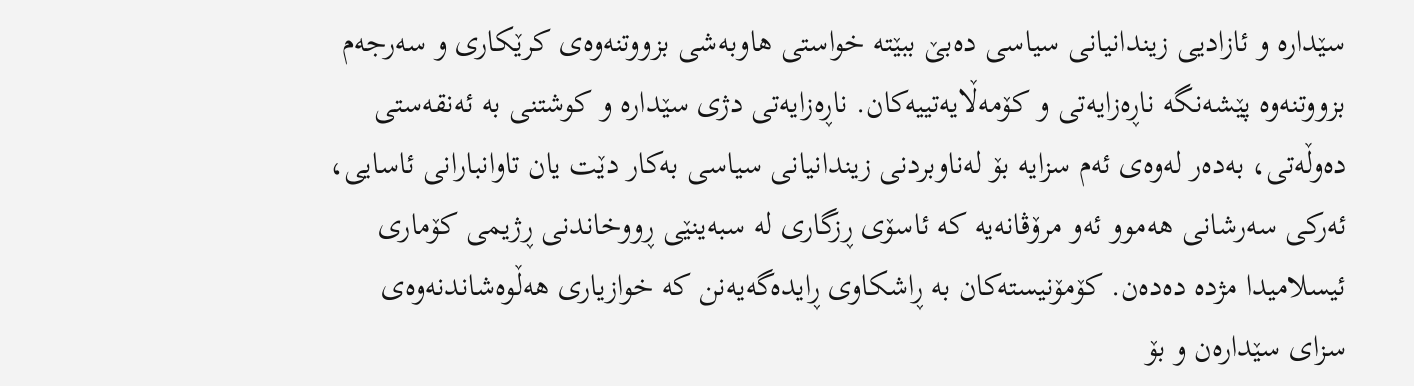سێدارە و ئازادیی زیندانیانی سیاسی دەبێ ببێتە خواستی هاوبەشی بزووتنەوەی کرێکاری و سەرجەم بزووتنەوە پێشەنگە ناڕەزایەتی و کۆمەڵایەتییەکان. ناڕەزایەتی دژی سێدارە و کوشتنی بە ئەنقەستی دەوڵەتی، بەدەر لەوەی ئەم سزایە بۆ لەناوبردنی زیندانیانی سیاسی بەکار دێت یان تاوانبارانی ئاسایی، ئەرکی سەرشانی هەموو ئەو مرۆڤانەیە کە ئاسۆی ڕزگاری لە سبەینێی ڕووخاندنی ڕژیمی کۆماری ئیسلامیدا مژدە دەدەن. کۆمۆنیستەکان بە ڕاشکاوی ڕایدەگەیەنن کە خوازیاری هەڵوەشاندنەوەی سزای سێدارەن و بۆ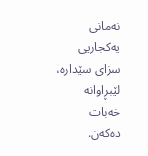نەمانی یەکجاریی سزای سێدارە، لێبڕاوانە خەبات دەکەن.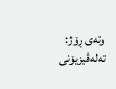وتەی ڕۆژ: تەلەڤیزیۆنی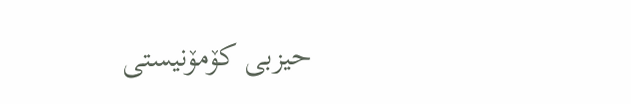حیزبی کۆمۆنیستی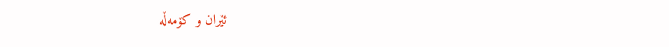ئێران و کۆمەڵە